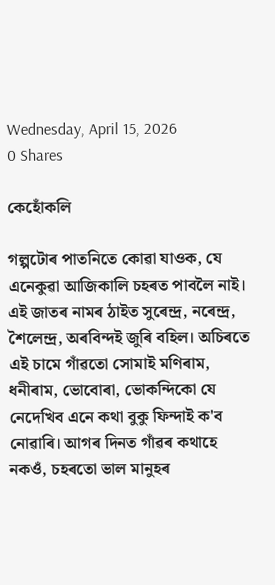Wednesday, April 15, 2026
0 Shares

কেহোঁকলি

গল্পটোৰ পাতনিতে কোৱা যাওক, যে এনেকুৱা আজিকালি চহৰত পাবলৈ নাই। এই জাতৰ নামৰ ঠাইত সুৰেন্দ্ৰ, নৰেন্দ্ৰ, শৈলেন্দ্ৰ, অৰবিন্দই জুৰি বহিল। অচিৰতে এই চামে গাঁৱতো সোমাই মণিৰাম, ধনীৰাম, ভোবোৰা, ভোকন্দিকো যে নেদেখিব এনে কথা বুকু ফিন্দাই ক'ব নোৱাৰি। আগৰ দিনত গাঁৱৰ কথাহে নকওঁ, চহৰতো ভাল মানুহৰ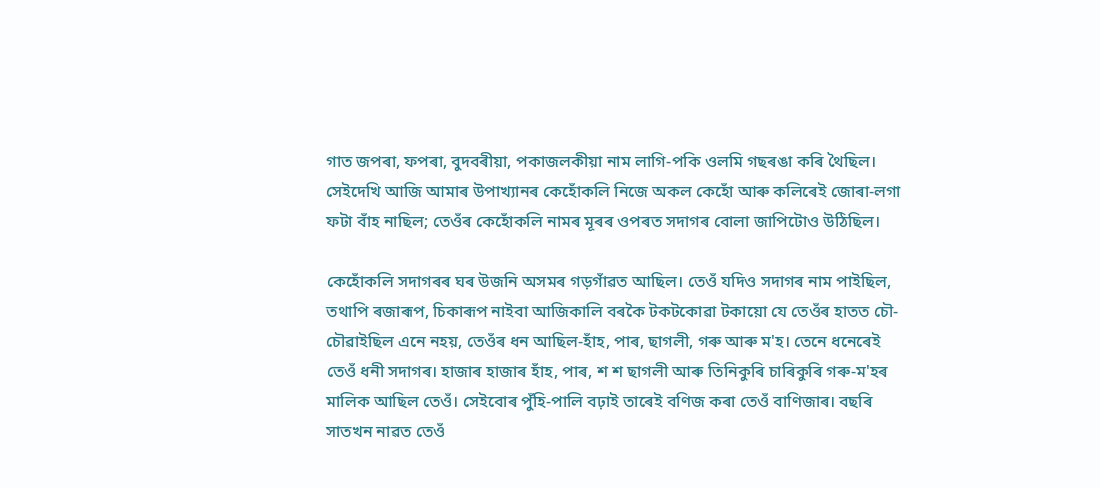গাত জপৰা, ফপৰা, বুদবৰীয়া, পকাজলকীয়া নাম লাগি-পকি ওলমি গছৰঙা কৰি থৈছিল। সেইদেখি আজি আমাৰ উপাখ্যানৰ কেহোঁকলি নিজে অকল কেহোঁ আৰু কলিৰেই জোৰা-লগা ফটা বাঁহ নাছিল; তেওঁৰ কেহোঁকলি নামৰ মূৰৰ ওপৰত সদাগৰ বোলা জাপিটোও উঠিছিল।

কেহোঁকলি সদাগৰৰ ঘৰ উজনি অসমৰ গড়গাঁৱত আছিল। তেওঁ যদিও সদাগৰ নাম পাইছিল, তথাপি ৰজাৰূপ, চিকাৰূপ নাইবা আজিকালি বৰকৈ টকটকোৱা টকায়ো যে তেওঁৰ হাতত চৌ-চৌৱাইছিল এনে নহয়, তেওঁৰ ধন আছিল-হাঁহ, পাৰ, ছাগলী, গৰু আৰু ম'হ। তেনে ধনেৰেই তেওঁ ধনী সদাগৰ। হাজাৰ হাজাৰ হাঁহ, পাৰ, শ শ ছাগলী আৰু তিনিকুৰি চাৰিকুৰি গৰু-ম'হৰ মালিক আছিল তেওঁ। সেইবোৰ পুঁহি-পালি বঢ়াই তাৰেই বণিজ কৰা তেওঁ বাণিজাৰ। বছৰি সাতখন নাৱত তেওঁ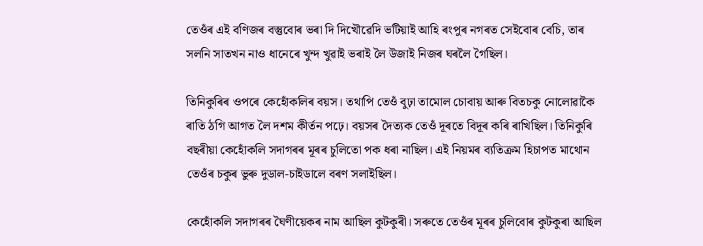তেওঁৰ এই বণিজৰ বস্তুবোৰ ভৰা দি দিখৌৱেদি ভটিয়াই আহি ৰংপুৰ নগৰত সেইবোৰ বেচি, তাৰ সলনি সাতখন নাও ধানেৰে খুন্দ খুৱাই ভৰাই লৈ উজাই নিজৰ ঘৰলৈ গৈছিল।

তিনিকুৰিৰ ওপৰে কেহোঁকলিৰ বয়স। তথাপি তেওঁ বুঢ়া তামোল চোবায় আৰু বিতচকু নোলোৱাকৈ ৰাতি ঠগি আগত লৈ দশম কীৰ্তন পঢ়ে। বয়সৰ দৈত্যক তেওঁ দূৰতে বিদূৰ কৰি ৰাখিছিল। তিনিকুৰি বছৰীয়া কেহোঁকলি সদাগৰৰ মূৰৰ চুলিতো পক ধৰা নাছিল। এই নিয়মৰ ব্যতিক্ৰম হিচাপত মাথোন তেওঁৰ চকুৰ ভুৰু দুডাল-চাইডালে বৰণ সলাইছিল।

কেহোঁকলি সদাগৰৰ ঘৈণীয়েকৰ নাম আছিল কুটকুৰী। সৰুতে তেওঁৰ মূৰৰ চুলিবোৰ কুটকুৰা আছিল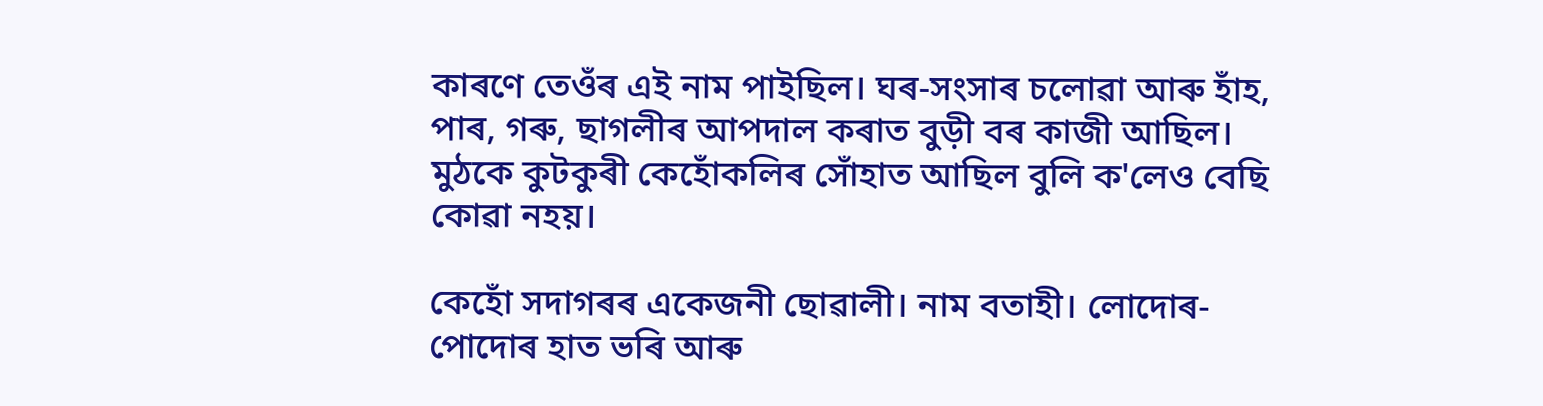কাৰণে তেওঁৰ এই নাম পাইছিল। ঘৰ-সংসাৰ চলোৱা আৰু হাঁহ, পাৰ, গৰু, ছাগলীৰ আপদাল কৰাত বুড়ী বৰ কাজী আছিল। মুঠকে কুটকুৰী কেহোঁকলিৰ সোঁহাত আছিল বুলি ক'লেও বেছি কোৱা নহয়।

কেহোঁ সদাগৰৰ একেজনী ছোৱালী। নাম বতাহী। লোদোৰ-পোদোৰ হাত ভৰি আৰু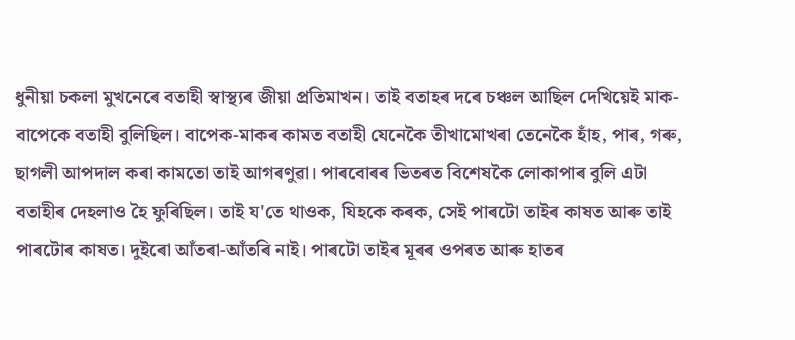ধুনীয়া চকলা মুখনেৰে বতাহী স্বাস্থ্যৰ জীয়া প্ৰতিমাখন। তাই বতাহৰ দৰে চঞ্চল আছিল দেখিয়েই মাক-বাপেকে বতাহী বুলিছিল। বাপেক-মাকৰ কামত বতাহী যেনেকৈ তীখামোখৰা তেনেকৈ হাঁহ, পাৰ, গৰু, ছাগলী আপদাল কৰা কামতো তাই আগৰণুৱা। পাৰবোৰৰ ভিতৰত বিশেষকৈ লোকাপাৰ বুলি এটা বতাহীৰ দেহলাও হৈ ফুৰিছিল। তাই য'তে থাওক, যিহকে কৰক, সেই পাৰটো তাইৰ কাষত আৰু তাই পাৰটোৰ কাষত। দুইৰো আঁতৰা-আঁতৰি নাই। পাৰটো তাইৰ মূৰৰ ওপৰত আৰু হাতৰ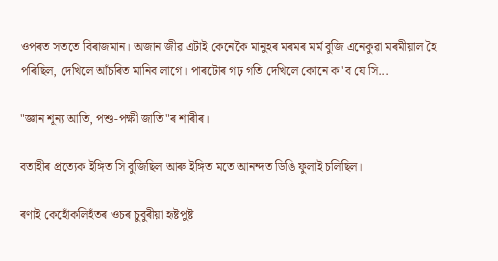ওপৰত সততে বিৰাজমান। অজান জীৱ এটাই কেনেকৈ মানুহৰ মৰমৰ মৰ্ম বুজি এনেকুৱা মৰমীয়াল হৈ পৰিছিল, দেখিলে আঁচৰিত মানিব লাগে। পাৰটোৰ গঢ় গতি দেখিলে কোনে ক'ব যে সি...

"জ্ঞান শূন্য আতি, পশু-পক্ষী জাতি"ৰ শাৰীৰ।

বতাহীৰ প্ৰত্যেক ইঙ্গিত সি বুজিছিল আৰু ইঙ্গিত মতে আনন্দত ডিঙি ফুলাই চলিছিল।

ৰণাই কেহোঁকলিহঁতৰ ওচৰ চুবুৰীয়া হৃষ্টপুষ্ট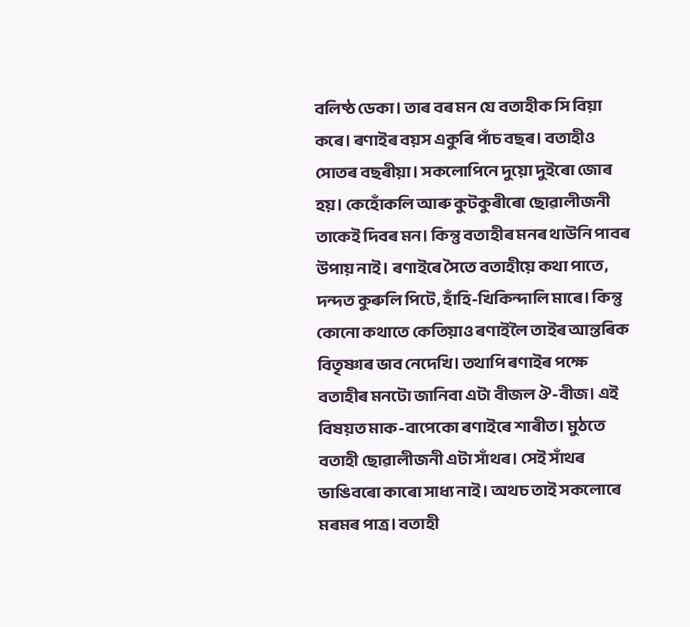বলিষ্ঠ ডেকা। তাৰ বৰ মন যে বতাহীক সি বিয়া কৰে। ৰণাইৰ বয়স একুৰি পাঁচ বছৰ। বতাহীও সোতৰ বছৰীয়া। সকলোপিনে দুয়ো দুইৰো জোৰ হয়। কেহোঁকলি আৰু কুটকুৰীৰো ছোৱালীজনী তাকেই দিবৰ মন। কিন্তু বতাহীৰ মনৰ থাউনি পাবৰ উপায় নাই। ৰণাইৰে সৈতে বতাহীয়ে কথা পাতে, দন্দত কুৰুলি পিটে, হাঁহি-খিকিন্দালি মাৰে। কিন্তু কোনো কথাতে কেতিয়াও ৰণাইলৈ তাইৰ আন্তৰিক বিতৃষ্ণাৰ ভাব নেদেখি। তথাপি ৰণাইৰ পক্ষে বতাহীৰ মনটো জানিবা এটা বীজল ঔ-বীজ। এই বিষয়ত মাক-বাপেকো ৰণাইৰে শাৰীত। মুঠতে বতাহী ছোৱালীজনী এটা সাঁথৰ। সেই সাঁথৰ ভাঙিবৰো কাৰো সাধ্য নাই। অথচ তাই সকলোৰে মৰমৰ পাত্ৰ। বতাহী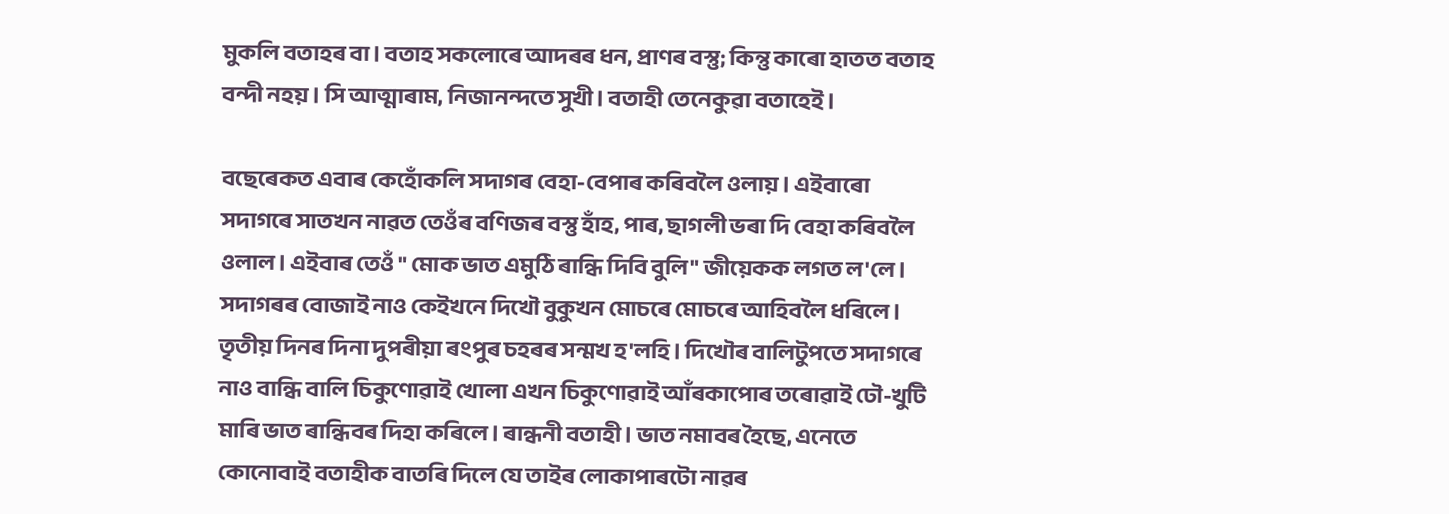মুকলি বতাহৰ বা। বতাহ সকলোৰে আদৰৰ ধন, প্ৰাণৰ বস্তু; কিন্তু কাৰো হাতত বতাহ বন্দী নহয়। সি আত্মাৰাম, নিজানন্দতে সুখী। বতাহী তেনেকুৱা বতাহেই।

বছেৰেকত এবাৰ কেহোঁকলি সদাগৰ বেহা-বেপাৰ কৰিবলৈ ওলায়। এইবাৰো সদাগৰে সাতখন নাৱত তেওঁৰ বণিজৰ বস্তু হাঁহ, পাৰ, ছাগলী ভৰা দি বেহা কৰিবলৈ ওলাল। এইবাৰ তেওঁ " মোক ভাত এমুঠি ৰান্ধি দিবি বুলি" জীয়েকক লগত ল'লে। সদাগৰৰ বোজাই নাও কেইখনে দিখৌ বুকুখন মোচৰে মোচৰে আহিবলৈ ধৰিলে। তৃতীয় দিনৰ দিনা দুপৰীয়া ৰংপুৰ চহৰৰ সন্মখ হ'লহি। দিখৌৰ বালিটুপতে সদাগৰে নাও বান্ধি বালি চিকুণোৱাই খোলা এখন চিকুণোৱাই আঁৰকাপোৰ তৰোৱাই ঢৌ-খুটি মাৰি ভাত ৰান্ধিবৰ দিহা কৰিলে। ৰান্ধনী বতাহী। ভাত নমাবৰ হৈছে, এনেতে কোনোবাই বতাহীক বাতৰি দিলে যে তাইৰ লোকাপাৰটো নাৱৰ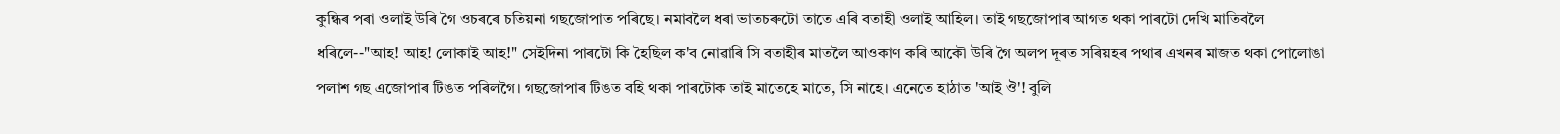কুন্ধিৰ পৰা ওলাই উৰি গৈ ওচৰৰে চতিয়না গছজোপাত পৰিছে। নমাবলৈ ধৰা ভাতচৰুটো তাতে এৰি বতাহী ওলাই আহিল। তাই গছজোপাৰ আগত থকা পাৰটো দেখি মাতিবলৈ ধৰিলে--"আহ! আহ! লোকাই আহ!" সেইদিনা পাৰটো কি হৈছিল ক'ব নোৱাৰি সি বতাহীৰ মাতলৈ আওকাণ কৰি আকৌ উৰি গৈ অলপ দূৰত সৰিয়হৰ পথাৰ এখনৰ মাজত থকা পোলোঙা পলাশ গছ এজোপাৰ টিঙত পৰিলগৈ। গছজোপাৰ টিঙত বহি থকা পাৰটোক তাই মাতেহে মাতে, সি নাহে। এনেতে হাঠাত 'আই ঔ'! বুলি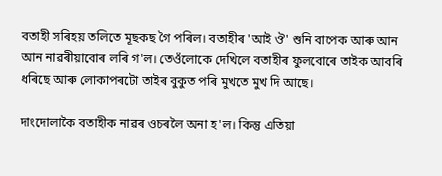বতাহী সৰিহয় তলিতে মূছকছ গৈ পৰিল। বতাহীৰ 'আই ঔ' শুনি বাপেক আৰু আন আন নাৱৰীয়াবোৰ লৰি গ'ল। তেওঁলোকে দেখিলে বতাহীৰ ফুলবোৰে তাইক আবৰি ধৰিছে আৰু লোকাপৰটো তাইৰ বুকুত পৰি মুখতে মুখ দি আছে।

দাংদোলাকৈ বতাহীক নাৱৰ ওচৰলৈ অনা হ'ল। কিন্তু এতিয়া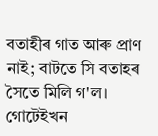বতাহীৰ গাত আৰু প্ৰাণ নাই; বাটতে সি বতাহৰ সৈতে মিলি গ'ল। গোটেইখন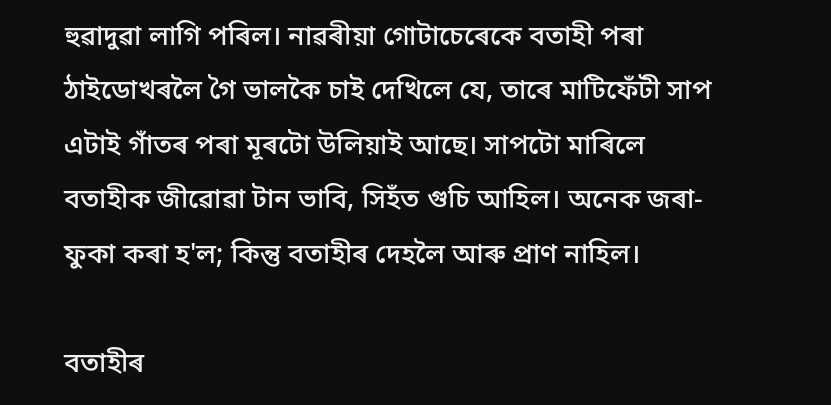হুৱাদুৱা লাগি পৰিল। নাৱৰীয়া গোটাচেৰেকে বতাহী পৰা ঠাইডোখৰলৈ গৈ ভালকৈ চাই দেখিলে যে, তাৰে মাটিফেঁটী সাপ এটাই গাঁতৰ পৰা মূৰটো উলিয়াই আছে। সাপটো মাৰিলে বতাহীক জীৱোৱা টান ভাবি, সিহঁত গুচি আহিল। অনেক জৰা-ফুকা কৰা হ'ল; কিন্তু বতাহীৰ দেহলৈ আৰু প্ৰাণ নাহিল।

বতাহীৰ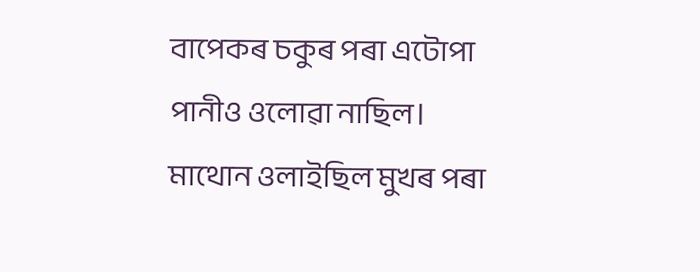বাপেকৰ চকুৰ পৰা এটোপা পানীও ওলোৱা নাছিল। মাথোন ওলাইছিল মুখৰ পৰা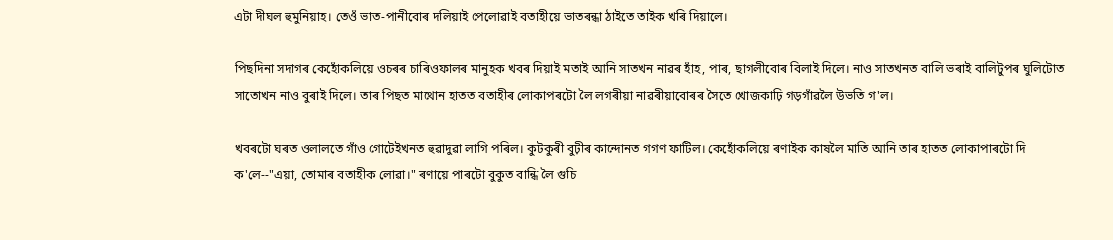এটা দীঘল হুমুনিয়াহ। তেওঁ ভাত-পানীবোৰ দলিয়াই পেলোৱাই বতাহীয়ে ভাতৰন্ধা ঠাইতে তাইক খৰি দিয়ালে।

পিছদিনা সদাগৰ কেহোঁকলিয়ে ওচৰৰ চাৰিওফালৰ মানুহক খবৰ দিয়াই মতাই আনি সাতখন নাৱৰ হাঁহ, পাৰ, ছাগলীবোৰ বিলাই দিলে। নাও সাতখনত বালি ভৰাই বালিটুপৰ ঘুলিটোত সাতোখন নাও বুৰাই দিলে। তাৰ পিছত মাথোন হাতত বতাহীৰ লোকাপৰটো লৈ লগৰীয়া নাৱৰীয়াবোৰৰ সৈতে খোজকাঢ়ি গড়গাঁৱলৈ উভতি গ'ল।

খবৰটো ঘৰত ওলালতে গাঁও গোটেইখনত হুৱাদুৱা লাগি পৰিল। কুটকুৰী বুঢ়ীৰ কান্দোনত গগণ ফাটিল। কেহোঁকলিয়ে ৰণাইক কাষলৈ মাতি আনি তাৰ হাতত লোকাপাৰটো দি ক'লে--"এয়া, তোমাৰ বতাহীক লোৱা।" ৰণায়ে পাৰটো বুকুত বান্ধি লৈ গুচি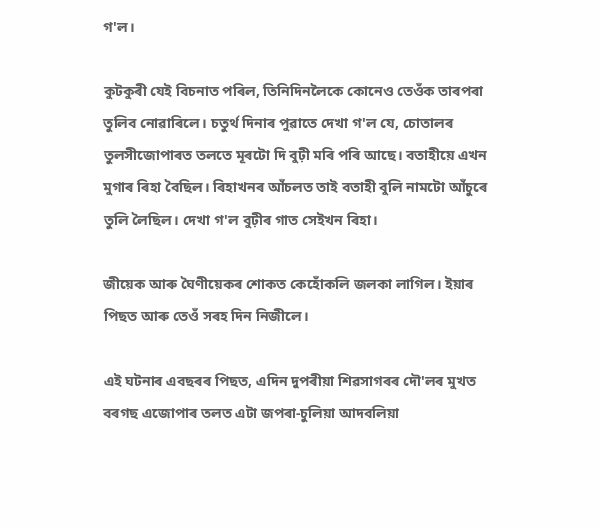গ'ল।

কুটকুৰী যেই বিচনাত পৰিল, তিনিদিনলৈকে কোনেও তেওঁক তাৰপৰা তুলিব নোৱাৰিলে। চতুৰ্থ দিনাৰ পুৱাতে দেখা গ'ল যে, চোতালৰ তুলসীজোপাৰত তলতে মূৰটো দি বুঢ়ী মৰি পৰি আছে। বতাহীয়ে এখন মুগাৰ ৰিহা বৈছিল। ৰিহাখনৰ আঁচলত তাই বতাহী বুলি নামটো আঁচুৰে তুলি লৈছিল। দেখা গ'ল বুঢ়ীৰ গাত সেইখন ৰিহা।

জীয়েক আৰু ঘৈণীয়েকৰ শোকত কেহোঁকলি জলকা লাগিল। ইয়াৰ পিছত আৰু তেওঁ সৰহ দিন নিজীলে।

এই ঘটনাৰ এবছৰৰ পিছত, এদিন দুপৰীয়া শিৱসাগৰৰ দৌ'লৰ মুখত বৰগছ এজোপাৰ তলত এটা জপৰা-চুলিয়া আদবলিয়া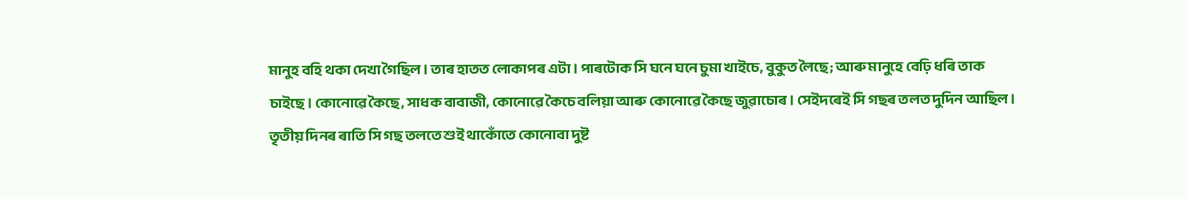মানুহ বহি থকা দেখা গৈছিল। তাৰ হাতত লোকাপৰ এটা। পাৰটোক সি ঘনে ঘনে চুমা খাইচে, বুকুত লৈছে; আৰু মানুহে বেঢ়ি ধৰি তাক চাইছে। কোনোৱে কৈছে, সাধক বাবাজী, কোনোৱে কৈচে বলিয়া আৰু কোনোৱে কৈছে জুৱাচোৰ। সেইদৰেই সি গছৰ তলত দুদিন আছিল। তৃতীয় দিনৰ ৰাতি সি গছ তলতে শুই থাকোঁতে কোনোবা দুষ্ট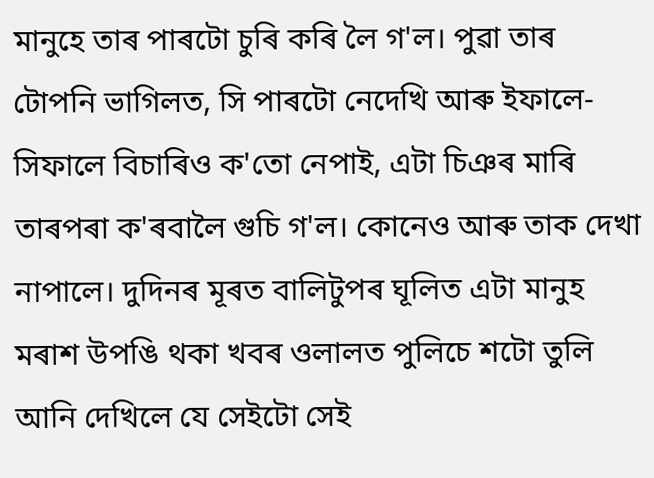মানুহে তাৰ পাৰটো চুৰি কৰি লৈ গ'ল। পুৱা তাৰ টোপনি ভাগিলত, সি পাৰটো নেদেখি আৰু ইফালে-সিফালে বিচাৰিও ক'তো নেপাই, এটা চিঞৰ মাৰি তাৰপৰা ক'ৰবালৈ গুচি গ'ল। কোনেও আৰু তাক দেখা নাপালে। দুদিনৰ মূৰত বালিটুপৰ ঘূলিত এটা মানুহ মৰাশ উপঙি থকা খবৰ ওলালত পুলিচে শটো তুলি আনি দেখিলে যে সেইটো সেই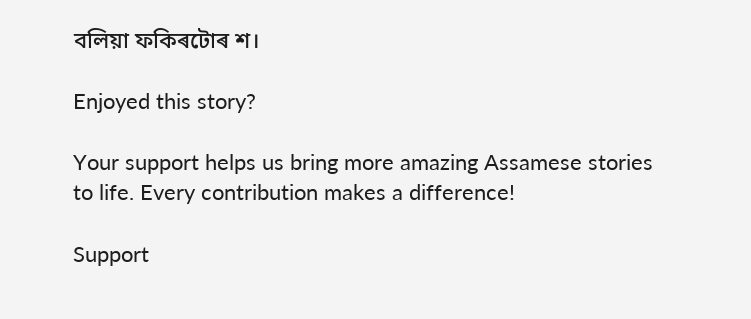বলিয়া ফকিৰটোৰ শ।

Enjoyed this story?

Your support helps us bring more amazing Assamese stories to life. Every contribution makes a difference!

Support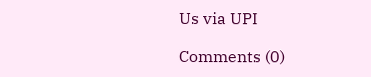Us via UPI

Comments (0)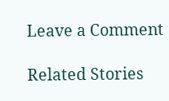Leave a Comment

Related Stories